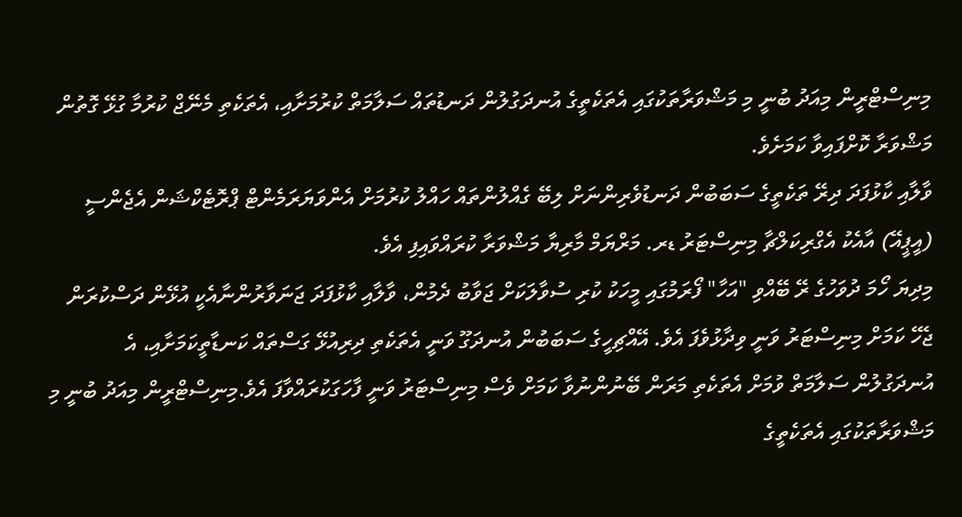މިނިސްޓްރީން މިއަދު ބުނީ މި މަޝްވަރާތަކުގައި އެތަކެތީގެ އުނދަގުލުން ދަނޑުތައް ސަލާމަތް ކުރުމަށާއި، އެތަކެތި މެނޭޖް ކުރުމާ ގުޅޭ ގޮތުން މަޝްވަރާ ކޮށްފައިވާ ކަމަށެވެ.
ވާލާއި ކާޅުފަދަ ދިރޭ ތަކެތީގެ ސަބަބުން ދަނޑުވެރިންނަށް ލިބޭ ގެއްލުންތައް ހައްލު ކުރުމަށް އެންވަޔަރަމެންޓް ޕްރޮޓެކްޝަން އެޖެންސީ (އީޕީއޭ) އާއެކު އެގްރިކަލްޗާ މިނިސްޓަރު ޑރ. މަރްޔަމް މާރިޔާ މަޝްވަރާ ކުރައްވައިފި އެވެ.
މިދިޔަ ހޯމަ ދުވަހުގެ ރޭ ބޭއްވި "އަހާ" ފޯރަމުގައި މީހަކު ކުރި ސުވާލަކަށް ޖަވާބު ދެމުން، ވާލާއި ކާޅުފަދަ ޖަނަވާރުންނާއެކީ އުޅޭން ދަސްކުރަން ޖެހޭ ކަމަށް މިނިސްޓަރު ވަނީ ވިދާޅުވެފަ އެވެ. އޭއްޗިހީގެ ސަބަބުން އުނދަގޫ ވަނީ އެތަކެތި ދިރިއުޅޭ ގަސްތައް ކަނޑާތީކަމަށާއި، އެ އުނދަގުލުން ސަލާމަތް ވުމަށް އެތަކެތި މަރަން ބޭނުންނުވާ ކަމަށް ވެސް މިނިސްޓަރު ވަނީ ފާހަގަކުރައްވާފަ އެވެ.މިނިސްޓްރީން މިއަދު ބުނީ މި މަޝްވަރާތަކުގައި އެތަކެތީގެ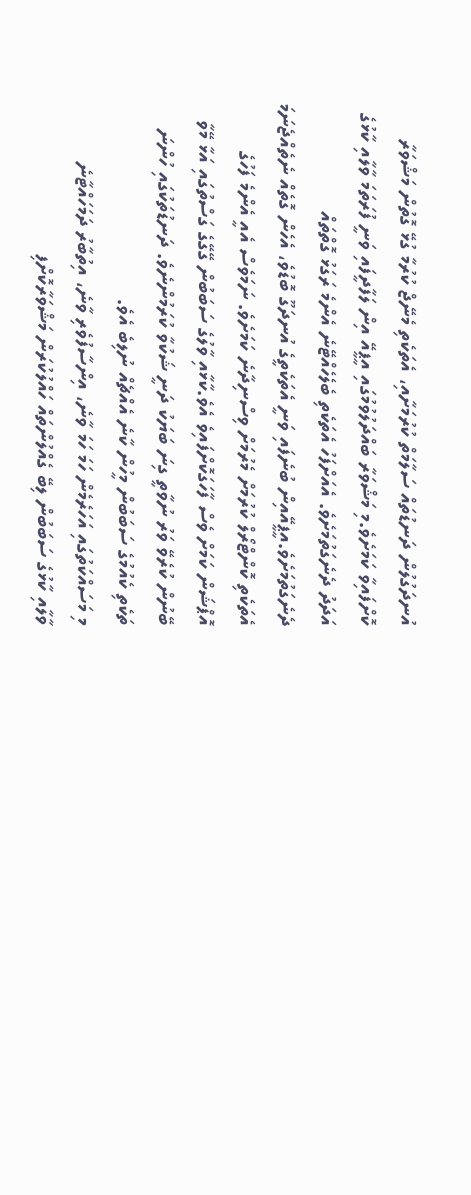އުނދަގުލުން ދަނޑުތައް ސަލާމަތް ކުރުމަށާއި، އެތަކެތި މެނޭޖް ކުރުމާ ގުޅޭ ގޮތުން މަޝްވަރާ ކޮށްފައިވާ ކަމަށެވެ.މި މަޝްވަރާ ބައްދަލުވުމުގައި އީޕީއޭ އިން ލަފާދީފައި ވަނީ ފުރަތަމަ ވާލާއި ކާޅުގެ އަދަދު ދެނެގަތުމަށެވެ. އެއަށްފަހު އެތަކެތި ބެލެހެއްޓޭނެ އެންމެ ރަގަޅު ގޮތްތައް ދެނެގަތުމަށެވެ.އީޕީއޭއިން ބުނެފައި ވަނީ އެތަކެތީގެ އުނދަގޫ ބޮޑުވެ، އެހެން ގޮތެއް ނެތެއްޖެނަމަ އެތަކެތި ކޮންޓްރޯލް ކުރުމަށް މެރުމަށް ވިސްނިދާނެ ކަމަށެވެ. ނަމަވެސް އެއީ އެންމެ ފަހުގެ އޮޕްޝަން ކަމަށް ވެސް ފާހަގަކޮށްފައިވެ އެވެ.ކާޅާއި ވާލުގެ ސަބަބުން ގޭގޭގެ ގަސްތުގައި އަޅާ މޭވާ ބޭނުން ކުރެވޭ ވަރު ނުވާތީ ގިނަ ބަޔަކު ދަނީ ޝަކުވާ ކުރަމުންނެވެ. ދަނޑުތަކުގައި ހުންނަ ތަކެތި ކެއުމުގެ ސަބަބުން މީހުން ކާނެ އެއްޗެއް ނުލިބެ އެވެ.
މި މަސައްކަތުގައި އަހަރެމެން ހަމަ ހަމަ ވާނެ، އިންސާފުވެރި ވާނެ، އިތުބާރު ދަމަހައްޓާނެ
ވާލާއި ކާޅުގެ ސަބަބުން ލިބޭ ގެއްލުންތައް ހައްލުކުރަން މަޝްވަރާކޮށްފި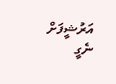އަރުޝީފަށް ނެގީ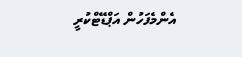އެންމެފަހުން އަޕްޑޭޓްކުރީ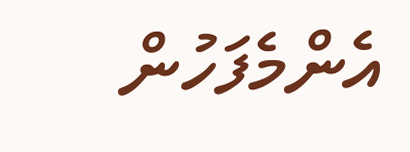އެންމެފަހުން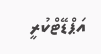އަޕްޑޭޓްކުރީ